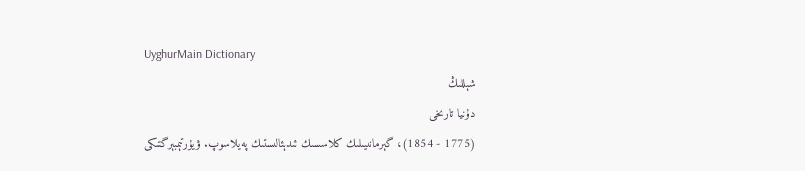UyghurMain Dictionary
شېللىڭ
دۇنيا تارىخى
(1775 - 1854)، گېرمانىيىلىك كلاسسىك ئىدېئالىستىك پەيلاسوپ. ۋيۇرتېمبېرگتىكى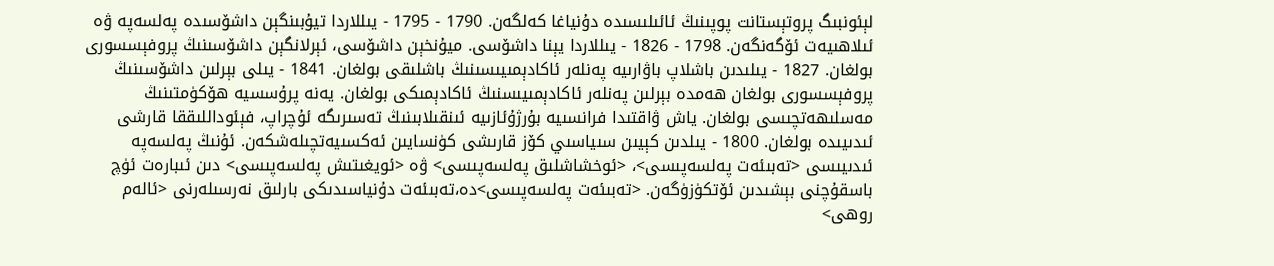لېئونبىگ پروتېستانت پوپىنىڭ ئائىلىسىدە دۇنياغا كەلگەن. 1790 - 1795 - يىللاردا تيۇبىنگېن داشۆسىدە پەلسەپە ۋە ئىلاھىيەت ئۆگەنگەن. 1798 - 1826 - يىللاردا يېنا داشۆسى. ميۇنخېن داشۆسى، ئېرلانگېن داشۆسىنىڭ پروفېسسورى بولغان. 1827 - يىلىدىن باشلاپ باۋارىيە پەنلەر ئاكادېمىيىسىنىڭ باشلىقى بولغان. 1841 - يىلى بېرلىن داشۆسىنىڭ پروفېسسورى بولغان ھەمدە بېرلىن پەنلەر ئاكادېمىيىسنىڭ ئاكادېمىكى بولغان. يەنە پرۇسسيە ھۆكۈمتىنىڭ مەسلىھەتچىسى بولغان. ياش ۋاقتىدا فرانسىيە بۇرژۇئازىيە ئىنقىلابىنىڭ تەسىرىگە ئۇچراپ، فېئوداللىققا قارشى ئىدىيىدە بولغان. 1800 - يىلدىن كېيىن سىياسىي كۆز قارىشى كۈنسايىن ئەكسىيەتچىلەشكەن. ئۇنىڭ پەلسەپە ئىدىيىسى <تەبىئەت پەلسەپىسى>، <ئوخشاشلىق پەلسەپىسى> ۋە <ئويغىتىش پەلسەپىسى> دىن ئىبارەت ئۈچ باسقۇچنى بېشىدىن ئۆتكۈزۈگەن. <تەبىئەت پەلسەپىسى>دە،تەبىئەت دۇنياسىدىكى بارلىق نەرسىلەرنى <ئالەم روھى>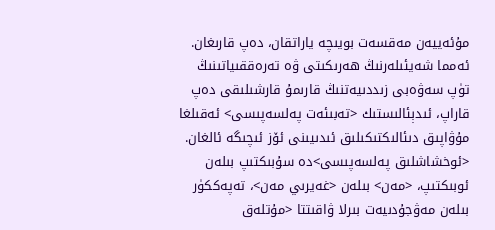مۇئەييەن مەقسەت بويىچە ياراتقان، دەپ قارىغان. ئەمما شەيئىلەرنىڭ ھەرىكىتى ۋە تەرەققىياتىنىڭ تۈپ سەۋەبى زىددىيەتنىڭ قارىمۇ قارشىلىقى دەپ قاراپ، ئىدېئالىستىك <تەبىئەت پەلسەپىسى> ئەقىلغا مۇۋاپىق دىئالىكتىكىلىق ئىدىيىنى ئۆز ئىچىگە ئالغان. <ئوخشاشلىق پەلسەپىسى>دە سۇبىكتىپ بىلەن ئوبىكتىپ، <مەن> بىلەن <غەيرىي مەن>، تەپەككۈر بىلەن مەۋجۇدىيەت بىرلا ۋاقىتتا <مۇتلەق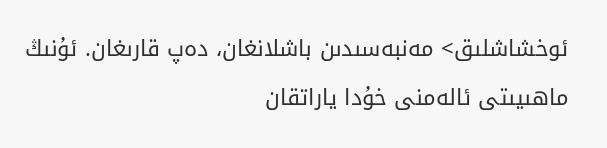ئوخشاشلىق> مەنبەسىدىن باشلانغان، دەپ قارىغان. ئۇنىڭ ماھىيىتى ئالەمنى خۇدا ياراتقان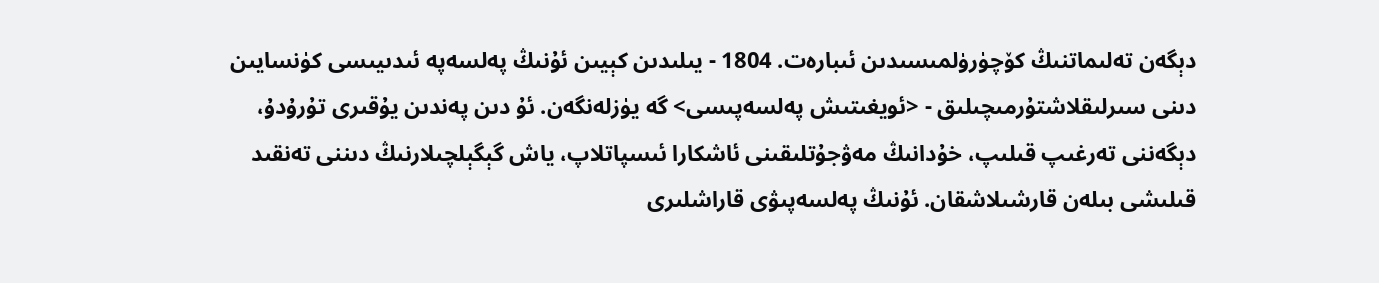دېگەن تەلىماتنىڭ كۆچۈرۈلمىسىدىن ئىبارەت. 1804 - يىلىدىن كېيىن ئۇنىڭ پەلسەپە ئىدىيىسى كۈنسايىن دىنى سىرلىقلاشتۇرمىچىلىق - <ئويغىتىش پەلسەپىسى> گە يۈزلەنگەن. ئۇ دىن پەندىن يۇقىرى تۇرۇدۇ، دېگەننى تەرغىپ قىلىپ، خۇدانىڭ مەۋجۇتلىقىنى ئاشكارا ئىسپاتلاپ، ياش گېگېلچىلارنىڭ دىننى تەنقىد قىلىشى بىلەن قارشىلاشقان. ئۇنىڭ پەلسەپىۋى قاراشلىرى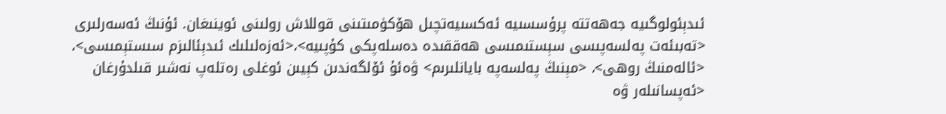ئىدېئولوگىيە جەھەتتە پرۇسسىيە ئەكسىيەتچىل ھۆكۈمىتىنى قوللاش رولىنى ئوينىغان. ئۇنىڭ ئەسەرلىرى <تەبىئەت پەلسەپىسى سېستىمىسى ھەققىدە دەسلەپكى كۇپىيە>،<ئەزەلىلىك ئىدېئالىزم سىستېمىسى>، <ئالەمنىڭ روھى>، <مېنىڭ پەلسەپە بايانلىرىم> ۋەئۇ ئۆلگەندىن كېيىن ئوغلى رەتلەپ نەشىر قىلدۇرغان <ئەپسانىلەر ۋە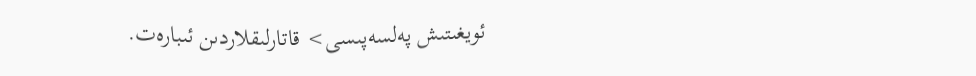ئويغىتىش پەلسەپىسى> قاتارلىقلاردىن ئىبارەت.